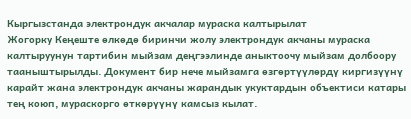Кыргызстанда электрондук акчалар мураска калтырылат
Жогорку Кеңеште өлкөдө биринчи жолу электрондук акчаны мураска калтыруунун тартибин мыйзам деңгээлинде аныктоочу мыйзам долбоору тааныштырылды. Документ бир нече мыйзамга өзгөртүүлөрдү киргизүүнү карайт жана электрондук акчаны жарандык укуктардын объектиси катары тең коюп, мураскорго өткөрүүнү камсыз кылат.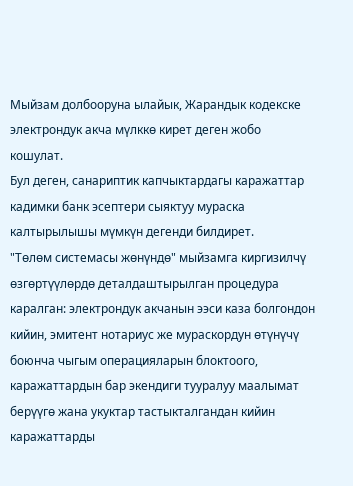Мыйзам долбооруна ылайык, Жарандык кодекске электрондук акча мүлккө кирет деген жобо кошулат.
Бул деген, санариптик капчыктардагы каражаттар кадимки банк эсептери сыяктуу мураска калтырылышы мүмкүн дегенди билдирет.
"Төлөм системасы жөнүндө" мыйзамга киргизилчү өзгөртүүлөрдө деталдаштырылган процедура каралган: электрондук акчанын ээси каза болгондон кийин, эмитент нотариус же мураскордун өтүнүчү боюнча чыгым операцияларын блоктоого, каражаттардын бар экендиги тууралуу маалымат берүүгө жана укуктар тастыкталгандан кийин каражаттарды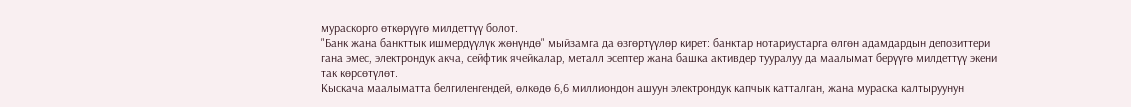мураскорго өткөрүүгө милдеттүү болот.
"Банк жана банкттык ишмердүүлүк жөнүндө" мыйзамга да өзгөртүүлөр кирет: банктар нотариустарга өлгөн адамдардын депозиттери гана эмес, электрондук акча, сейфтик ячейкалар, металл эсептер жана башка активдер тууралуу да маалымат берүүгө милдеттүү экени так көрсөтүлөт.
Кыскача маалыматта белгиленгендей, өлкөдө 6,6 миллиондон ашуун электрондук капчык катталган, жана мураска калтыруунун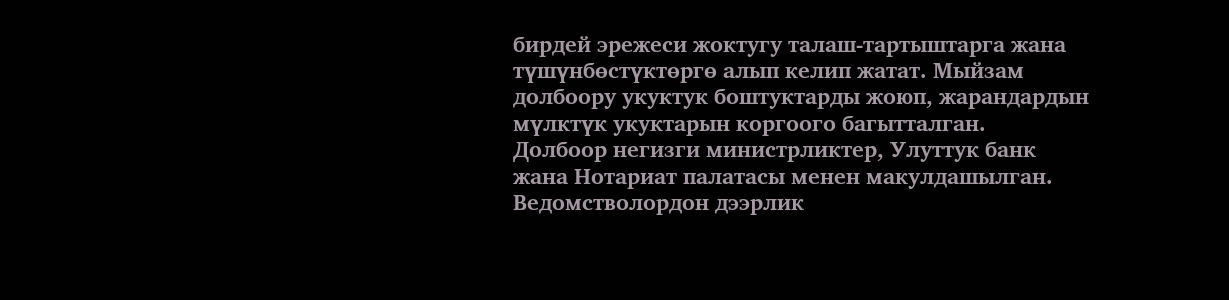бирдей эрежеси жоктугу талаш-тартыштарга жана түшүнбөстүктөргө алып келип жатат. Мыйзам долбоору укуктук боштуктарды жоюп, жарандардын мүлктүк укуктарын коргоого багытталган.
Долбоор негизги министрликтер, Улуттук банк жана Нотариат палатасы менен макулдашылган. Ведомстволордон дээрлик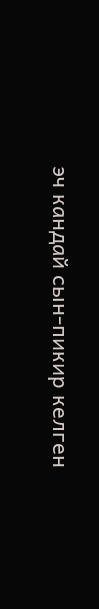эч кандай сын-пикир келген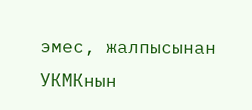эмес, жалпысынан УКМКнын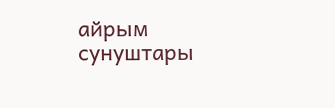айрым сунуштары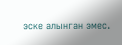эске алынган эмес.